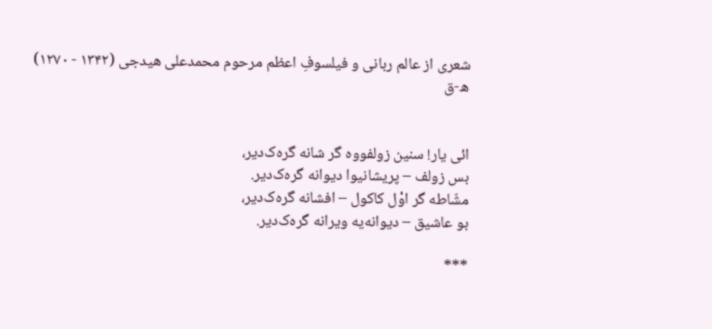شعری از عالم ربانی و فیلسوفِ ‌اعظم مرحوم محمدعلی هیدجی (۱۳۴۲ - ۱۲۷۰) ه-ق


ائی یار! سنین زولفووه گر شانه گره‌ک‌دیر،
بس زولف – پریشانیوا دیوانه گره‌ک‌دیر.
مشّاطه گر اوْل کاکول – افشانه گره‌ک‌دیر،
بو عاشیق – دیوانه‌یه ویرانه گره‌ک‌دیر.

***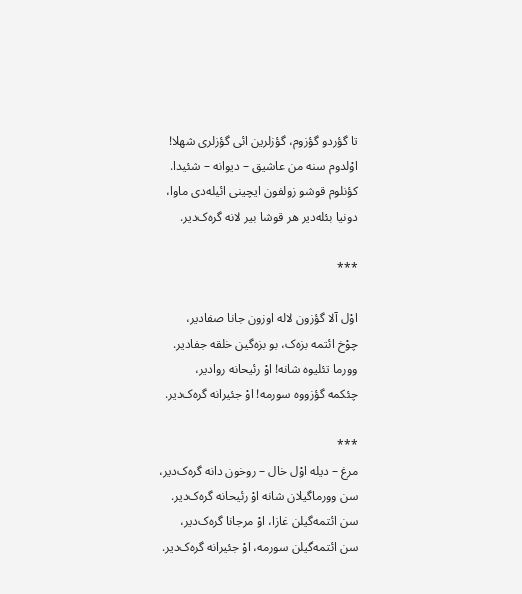تا گؤردو گؤزوم، گؤزلرین ائی گؤزلری شهلا!
اوْلدوم سنه من عاشیق – دیوانه – شئیدا.
کؤنلوم قوشو زولفون ایچینی ائیله‌دی ماوا،
دونیا بئله‌دیر هر قوشا بیر لانه گره‌ک‌دیر.

***

اوْل آلا گؤزون لاله اوزون جانا صفادیر،
چوْخ ائتمه بزه‌ک، بو بزه‌گین خلقه جفادیر.
وورما تئلیوه شانه! اوْ رئیحانه روادیر،
چئکمه گؤزووه سورمه! اوْ جئیرانه گره‌ک‌دیر.

***
مرغ – دیله اوْل خال – روخون دانه گره‌ک‌دیر،
سن وورماگیلان شانه اوْ رئیحانه گره‌ک‌دیر.
سن ائتمه‌گیلن غازا، اوْ مرجانا گره‌ک‌دیر،
سن ائتمه‌گیلن سورمه، اوْ جئیرانه گره‌ک‌دیر.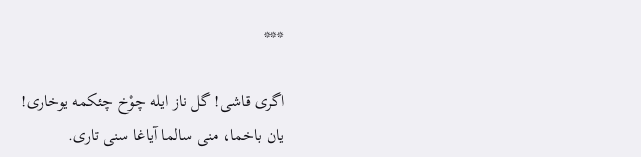***

اگری قاشی! گل ناز ایله چوْخ چئکمه یوخاری!
یان باخما، منی سالما آیاغا سنی تاری.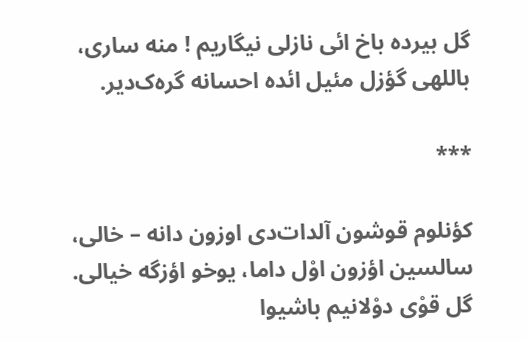گل بیرده باخ ائی نازلی نیگاریم ! منه ساری،
باللهی گؤزل مئیل ائده احسانه گره‌ک‌دیر.

***

کؤنلوم قوشون آلدات‌دی اوزون دانه – خالی،
سالسین اؤزون اوْل داما، یوخو اؤزگه خیالی.
گل قوْی دوْلانیم باشیوا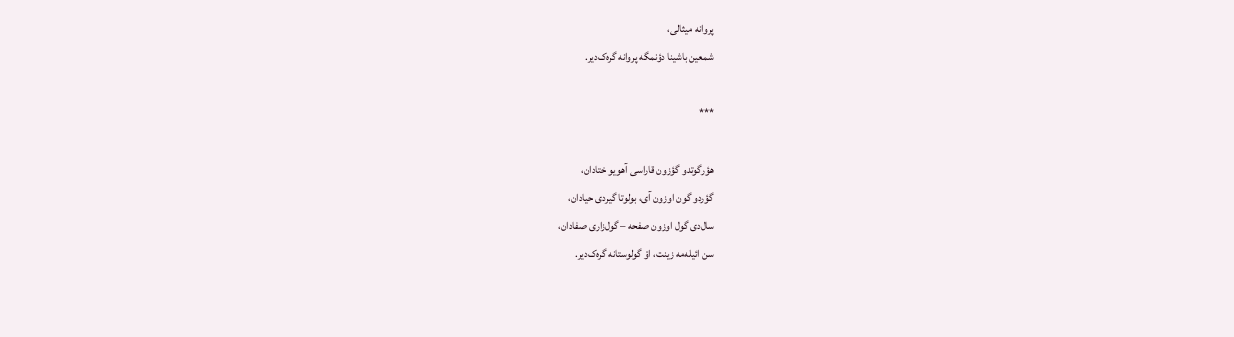پروانه میثالی،
شمعین باشینا دؤنمگه پروانه گره‌ک‌دیر.

***

هؤرگوتدو گؤزون قاراسی آهویو ختادان،
گؤردو گون اوزون آی، بولوتا گیردی حیادان،
سال‌دی گول اوزون صفحه – گول‌زاری صفادان،
سن ائیله‌مه زینت، اوْ گولوستانه گره‌ک‌دیر.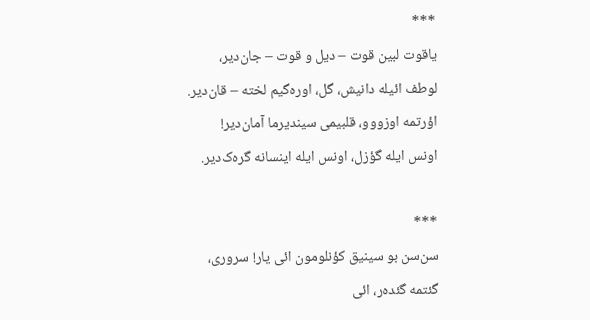***
یاقوت لبین قوت – دیل و قوت – جان‌دیر،
لوطف ائیله دانیش، گل، اوره‌گیم لخته – قان‌دیر.
اؤرتمه اوزووو، قلبیمی سیندیرما آمان‌دیر!
اونس ایله گؤزل، اونس ایله اینسانه گره‌ک‌دیر.

***
سن‌سن بو سینیق کؤنلومون ائی یار! سروری،
گئتمه گئده‌ر، ائی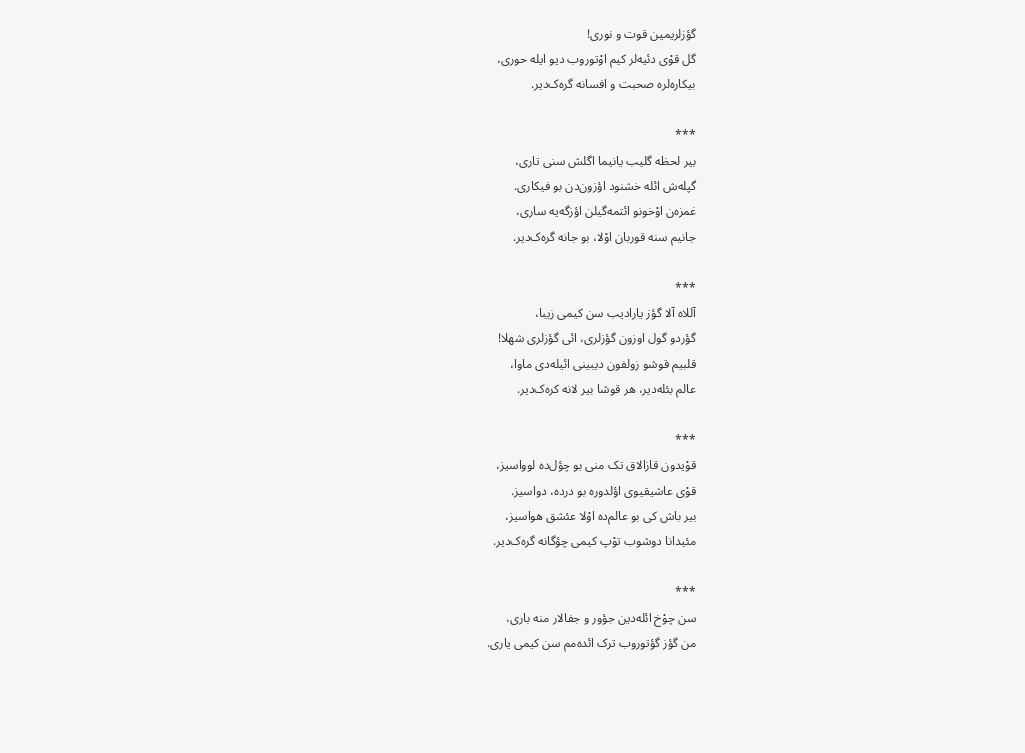گؤزلریمین قوت و نوری!
گل قوْی دئیه‌لر کیم اوْتوروب دیو ایله حوری،
بیکاره‌لره صحبت و افسانه گره‌ک‌دیر.

***
بیر لحظه گلیب یانیما اگلش سنی تاری،
گپله‌ش ائله خشنود اؤزون‌دن بو فیکاری.
غمزه‌ن اوْخونو ائتمه‌گیلن اؤزگه‌یه ساری،
جانیم سنه قوربان اوْلا، بو جانه گره‌ک‌دیر.

***
آللاه آلا گؤز یارادیب سن کیمی زیبا،
گؤردو گول اوزون گؤزلری، ائی گؤزلری شهلا!
قلبیم قوشو زولفون دیبینی ائیله‌دی ماوا،
عالم بئله‌دیر، هر قوشا بیر لانه کره‌ک‌دیر.

***
قوْیدون قازالاق تک منی بو چؤل‌ده لوواسیز،
قوْی عاشیقیوی اؤلدوره بو درده، دواسیز.
بیر باش کی بو عالم‌ده اوْلا عئشق هواسیز،
مئیدانا دوشوب توْپ کیمی چؤگانه گره‌ک‌دیر.

***
سن چوْخ ائله‌دین جؤور و جفالار منه باری،
من گؤز گؤتوروب ترک ائده‌مم سن کیمی یاری.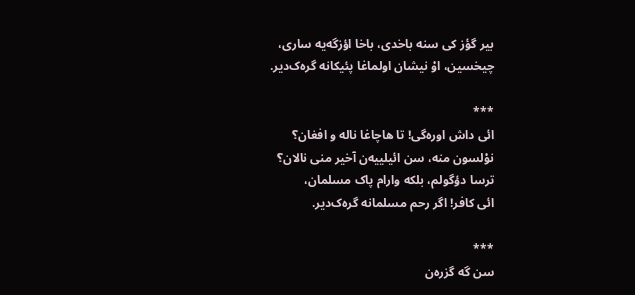بیر گؤز کی سنه باخدی، باخا اؤزگه‌یه ساری،
چیخسین، اوْ نیشان اولماغا پئیکانه گره‌ک‌دیر.

***
ائی داش اوره‌گی! تا هاچاغا ناله و افغان؟
نوْلسون منه، سن ائیلییه‌ن آخیر منی نالان؟
ترسا دؤگولم، بلکه وارام پاک مسلمان،
ائی کافر! اگر رحم مسلمانه گره‌ک‌دیر.

***
سن گه گزره‌ن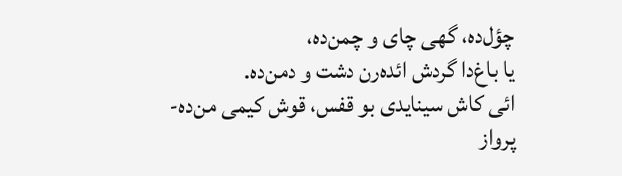چؤل‌ده، گهی چای و چمن‌ده،
یا باغ‌دا گردش ائده‌رن دشت و دمن‌ده.
ائی کاش سینایدی بو قفس، قوش کیمی من‌ده-
پرواز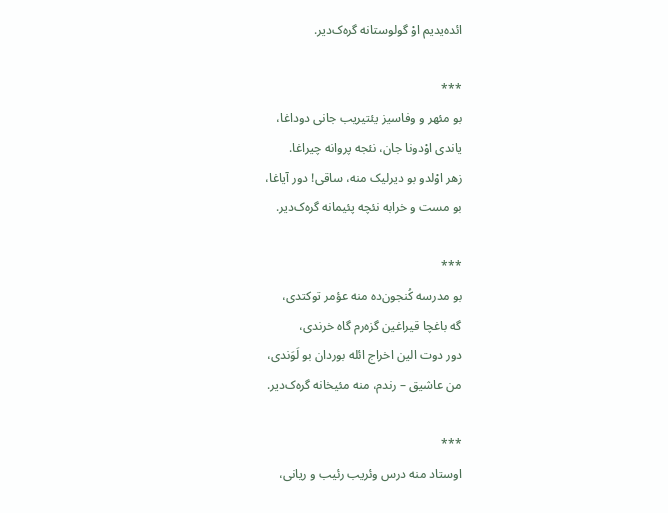ائده‌یدیم اوْ گولوستانه گره‌ک‌دیر.

***
بو مئهر و وفاسیز یئتیریب جانی دوداغا،
یاندی اوْدونا جان، نئجه پروانه چیراغا.
زهر اوْلدو بو دیرلیک منه، ساقی! دور آیاغا،
بو مست و خرابه نئچه پئیمانه گره‌ک‌دیر.

***
بو مدرسه کُنجون‌ده منه عؤمر توکتدی،
گه باغچا قیراغین گزه‌رم گاه خرندی،
دور دوت الین اخراج ائله بوردان بو لَوَندی،
من عاشیق – رندم، منه مئیخانه گره‌ک‌دیر.

***
اوستاد منه درس وئریب رئیب و ریانی،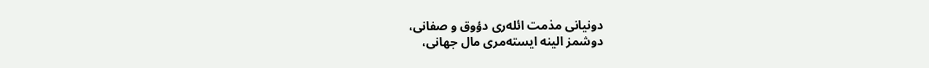دونیانی مذمت ائله‌ری دؤوق و صفانی،
دوشمز الینه ایسته‌مری مال جهانی،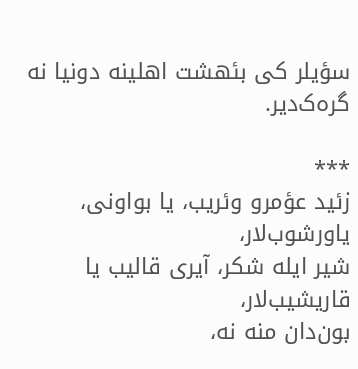سؤیلر کی بئهشت اهلینه دونیا نه گره‌ک‌دیر.

***
زئید عؤمرو وئریب، یا بواونی، یاورشوب‌لار،
شیر ایله شکر، آیری قالیب یا قاریشیب‌لار،
بون‌دان منه نه،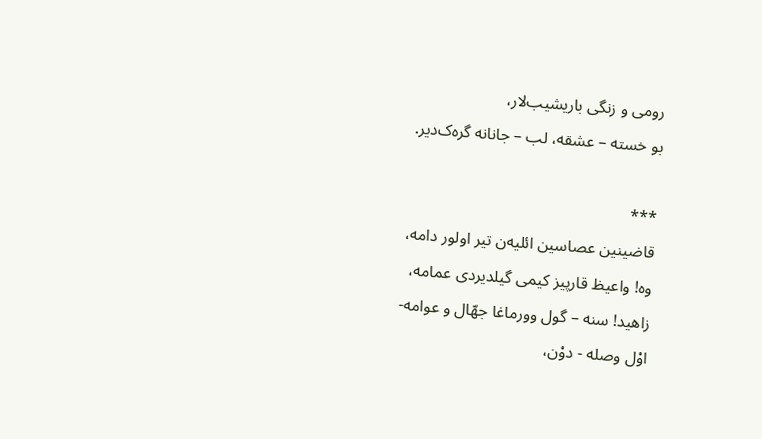رومی و زنگی باریشیب‌لار،
بو خسته – عشقه، لب – جانانه گره‌ک‌دیر.

***
قاضینین عصاسین ائلیه‌ن تیر اولور دامه،
وه! واعیظ قارپیز کیمی گیلدیردی عمامه،
زاهید! سنه – گول وورماغا جهّال و عوامه-
اوْل وصله‌ - دوْن،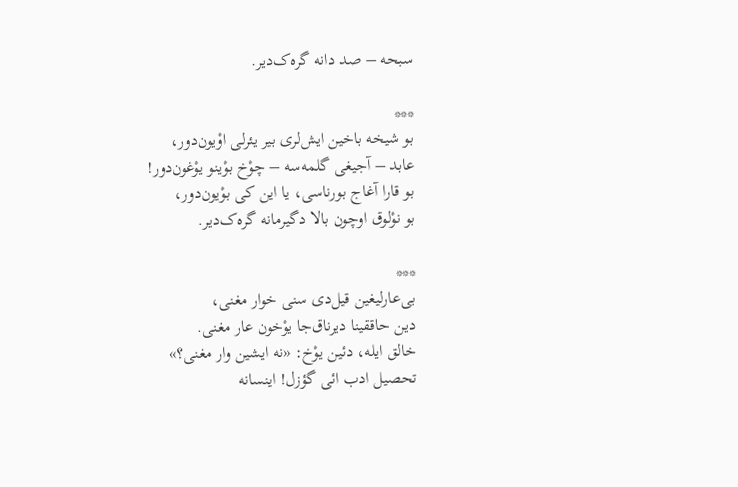سبحه – صد دانه گره‌ک‌دیر.

***
بو شیخه باخین ایش‌لری بیر یئرلی اوْیون‌دور،
عابد – آجیغی گلمه‌سه – چوْخ بوْینو یوْغون‌دور!
بو قارا آغاج بورناسی، یا این کی بوْیون‌دور،
بو نوْلوق اوچون بالا دگیرمانه گره‌ک‌دیر.

***
بی‌عارلیغین قیل‌دی سنی خوار مغنی،
دین حاققینا دیرناق‌جا یوْخون عار مغنی.
خالق ایله، دئین یوْخ: «نه ایشین وار مغنی؟»
تحصیل ادب ائی گؤزل! اینسانه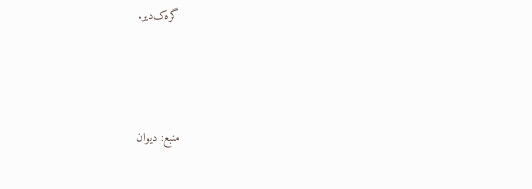گره‌ک‌دیر.



منبع: دیوان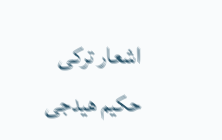اشعار ترکی حکیم هیدجی